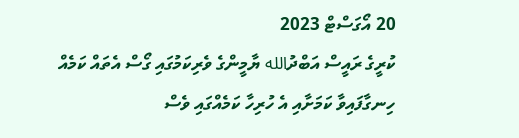20 އޯގަސްޓް 2023
ކުރީގެ ރައީސް އަބްދުالله ޔާމީންގެ ވެރިކަމުގައި ގޯސް އެތައް ކަމެއް ހިނގާފައިވާ ކަމަށާއި އެ ހުރިހާ ކަމެއްގައި ވެސް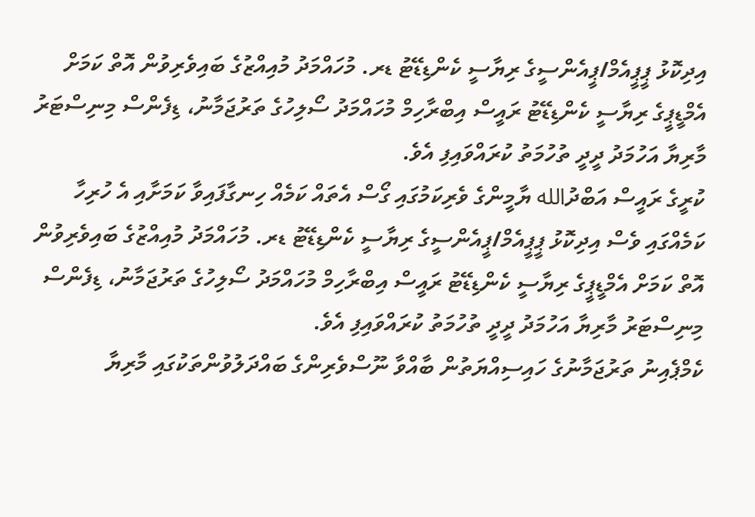އިދިކޮޅު ޕީޕީއެމް/ޕީއެންސީގެ ރިޔާސީ ކެންޑިޑޭޓު ޑރ. މުހައްމަދު މުއިއްޒުގެ ބައިވެރިވުން އޮތް ކަމަށް އެމްޑީޕީގެ ރިޔާސީ ކެންޑިޑޭޓު ރައީސް އިބްރާހިމް މުހައްމަދު ސޯލިހުގެ ތަރުޖަމާނު، ޑިފެންސް މިނިސްޓަރު މާރިޔާ އަހުމަދު ދީދީ ތުހުމަތު ކުރައްވައިފި އެވެ.
ކުރީގެ ރައީސް އަބްދުالله ޔާމީންގެ ވެރިކަމުގައި ގޯސް އެތައް ކަމެއް ހިނގާފައިވާ ކަމަށާއި އެ ހުރިހާ ކަމެއްގައި ވެސް އިދިކޮޅު ޕީޕީއެމް/ޕީއެންސީގެ ރިޔާސީ ކެންޑިޑޭޓު ޑރ. މުހައްމަދު މުއިއްޒުގެ ބައިވެރިވުން އޮތް ކަމަށް އެމްޑީޕީގެ ރިޔާސީ ކެންޑިޑޭޓު ރައީސް އިބްރާހިމް މުހައްމަދު ސޯލިހުގެ ތަރުޖަމާނު، ޑިފެންސް މިނިސްޓަރު މާރިޔާ އަހުމަދު ދީދީ ތުހުމަތު ކުރައްވައިފި އެވެ.
ކެމްޕެއިނު ތަރުޖަމާނުގެ ހައިސިއްޔަތުން ބާއްވާ ނޫސްވެރިންގެ ބައްދަލުވުންތަކުގައި މާރިޔާ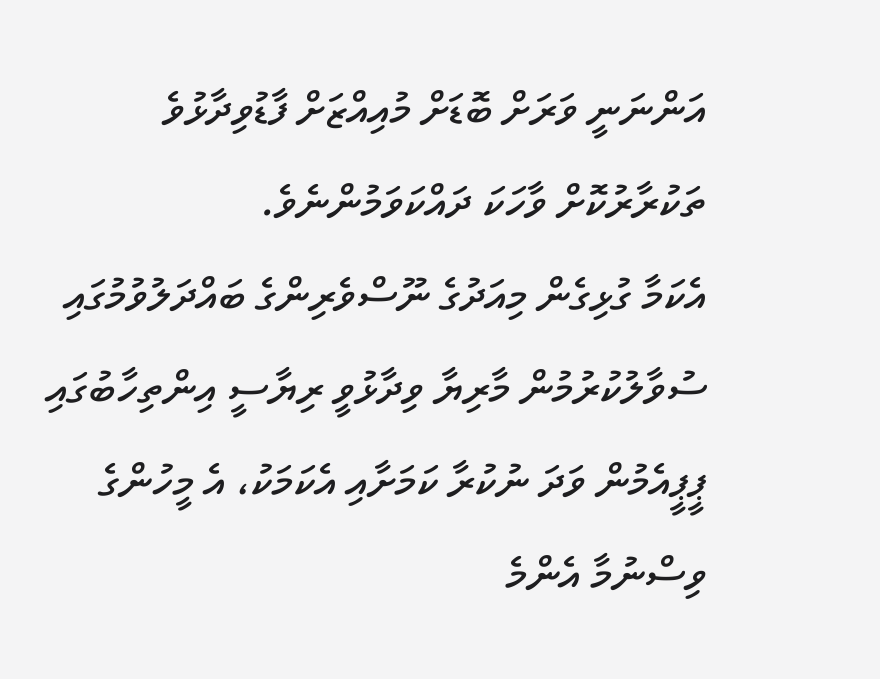އަންނަނީ ވަރަށް ބޮޑަށް މުއިއްޒަށް ފާޑުވިދާޅުވެ ތަކުރާރުކޮށް ވާހަކަ ދައްކަވަމުންނެވެ.
އެކަމާ ގުޅިގެން މިއަދުގެ ނޫސްވެރިންގެ ބައްދަލުވުމުގައި ސުވާލުކުރުމުން މާރިޔާ ވިދާޅުވީ ރިޔާސީ އިންތިހާބުގައި ޕީޕީއެމުން ވަދަ ނުކުރާ ކަމަށާއި އެކަމަކު، އެ މީހުންގެ ވިސްނުމާ އެންމެ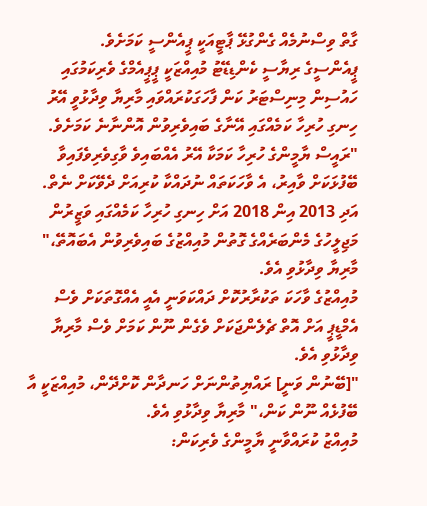ގާތް ވިސްނުމެއް ގެންގުޅޭ ޕާޓީއަކީ ޕީއެންސީ ކަމަށެވެ.
ޕީއެންސީގެ ރިޔާސީ ކެންޑިޑޭޓު މުއިއްޒަކީ ޕީޕީއެމްގެ ވެރިކަމުގައި ހައުސިން މިނިސްޓަރު ކަން ފާހަގަކުރައްވައި މާރިޔާ ވިދާޅުވީ އޭރު ހިނގި ހުރިހާ ކަމެއްގައި އޭނާގެ ބައިވެރިވުން އޮންނާނެ ކަމަށެވެ.
"ރައީސް ޔާމީންގެ ހުރިހާ ކަމަކާ އޭރު އެއްބައިވެ ވާގިވެރިވެފައިވާ ބޭފުޅަކަށް ވާއިރު، އެ ވާހަކަތައް ނުދައްކާ ކުރިއަށް ދެވޭކަށް ނެތް. އަދި 2013 އިން 2018 އަށް ހިނގި ހުރިހާ ކަމެއްގައި ވަޒީރުން މަޖިލީހުގެ މެންބަރެއްގެ ގޮތުން މުއިއްޒުގެ ބައިވެރިވުން އެބައޮތޭ،" މާރިޔާ ވިދާޅުވި އެވެ.
މުއިއްޒުގެ ވާހަކަ ތަކުރާރުކޮށް ދައްކަވަނީ އެއީ އެއްގޮތަކަށް ވެސް އެމްޑީޕީ އަށް އޮތް ޗެލެންޖަކަށް ވެގެން ނޫން ކަމަށް ވެސް މާރިޔާ ވިދާޅުވި އެވެ.
"[ބޭނުން ވަނީ] ރައްޔިތުންނަށް ހަނދާން ކޮށްދޭން، މުއިއްޒަކީ އާ ބޭފުޅެއް ނޫން ކަން،" މާރިޔާ ވިދާޅުވި އެވެ.
މުއިއްޒު ކުރައްވާނީ ޔާމީންގެ ވެރިކަން: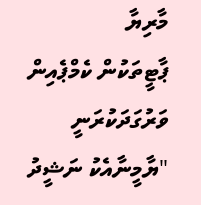މާރިޔާ
ޕާޓީތަކުން ކެމްޕެއިން ވަރުގަދަކުރަނީ
"ޔާމީނާއެކު ނަޝީދު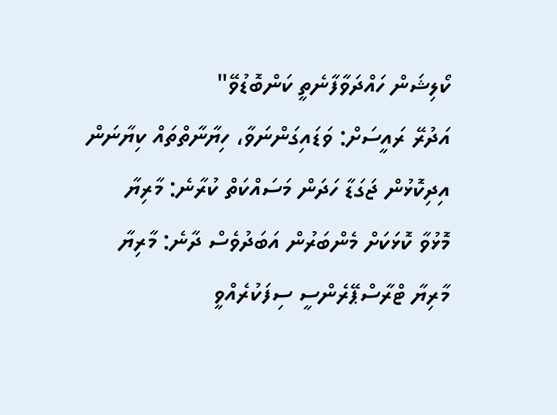ކޯލިޝަން ހައްދަވާފާނެތީ ކަންބޮޑުވޭ"
އަދުރޭ ރައީސަށް: ވަޑައިގަންނަވާ، ހިޔާނާތްތައް ކިޔާނަން
އިދިކޮޅުން ޖަގަޑާ ހަދަން މަސައްކަތް ކުރާނެ: މާރިޔާ
މޮޅުވާ ކޮޅަކަށް މެންބަރުން އަބަދުވެސް ދާނެ: މާރިޔާ
މާރިޔާ ޓްރާސްޕޭރެންސީ ސިފަކުރެއްވީ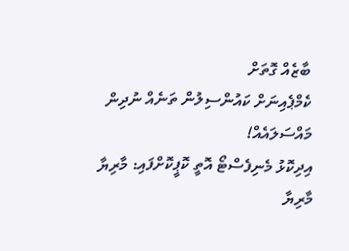ބާޒެއް ގޮތަށް
ކެމްޕެއިނަށް ކައުންސިލުން ތަނެއް ނުދިން މައްސަލައެއް!
އިދިކޮޅު މެނިފެސްޓޯ އޮތީ ކޮޕީކޮށްފައި: މާރިޔާ
މާރިޔާ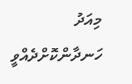މިއަދު ހަނދާންކޮށްދެއްވީ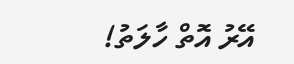އޭރު އޮތް ހާލަތު!